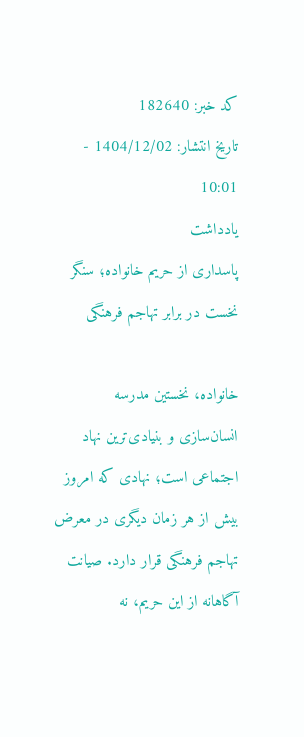کد خبر: 182640                      تاريخ انتشار: 1404/12/02 - 10:01
یادداشت
پاسداری از حریم خانواده؛ سنگر نخست در برابر تهاجم فرهنگی

خانواده، نخستین مدرسه انسان‌سازی و بنیادی‌ترین نهاد اجتماعی است؛ نهادی که امروز بیش از هر زمان دیگری در معرض تهاجم فرهنگی قرار دارد. صیانت آگاهانه از این حریم، نه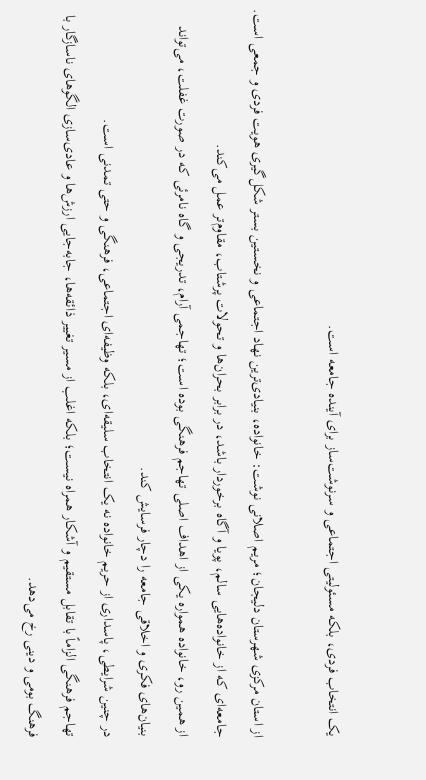یک انتخاب فردی، بلکه مسئولیتی اجتماعی و سرنوشت‌ساز برای آینده جامعه است.

از استان مرکزی شهرستان دلیجان؛ مریم اصلانی نوشت: خانواده، بنیادی‌ترین نهاد اجتماعی و نخستین بستر شکل‌گیری هویت فردی و جمعی است. جامعه‌ای که از خانواده‌هایی سالم، پویا و آگاه برخوردار باشد، در برابر بحران‌ها و تحولات پرشتاب، مقاوم‌تر عمل می‌کند.
از همین رو، خانواده همواره یکی از اهداف اصلی تهاجم فرهنگی بوده است؛ تهاجمی آرام، تدریجی و گاه نامرئی که در صورت غفلت، می‌تواند بنیان‌های فکری و اخلاقی جامعه را دچار فرسایش کند.
در چنین شرایطی، پاسداری از حریم خانواده نه یک انتخاب سلیقه‌ای، بلکه وظیفه‌ای اجتماعی، فرهنگی و حتی تمدنی است.
تهاجم فرهنگی الزاماً با تقابل مستقیم و آشکار همراه نیست؛ بلکه اغلب از مسیر تغییر ذائقه‌ها، جابه‌جایی ارزش‌ها و عادی‌سازی الگوهای ناسازگار با فرهنگ بومی و دینی رخ می‌دهد.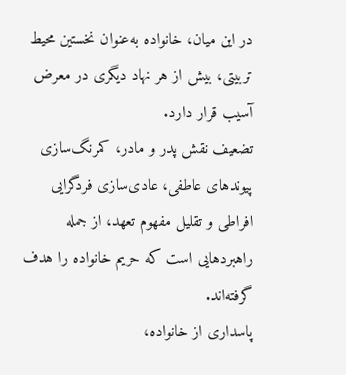در این میان، خانواده به‌عنوان نخستین محیط تربیتی، بیش از هر نهاد دیگری در معرض آسیب قرار دارد.
تضعیف نقش پدر و مادر، کمرنگ‌سازی پیوندهای عاطفی، عادی‌سازی فردگرایی افراطی و تقلیل مفهوم تعهد، از جمله راهبردهایی است که حریم خانواده را هدف گرفته‌اند.
پاسداری از خانواده،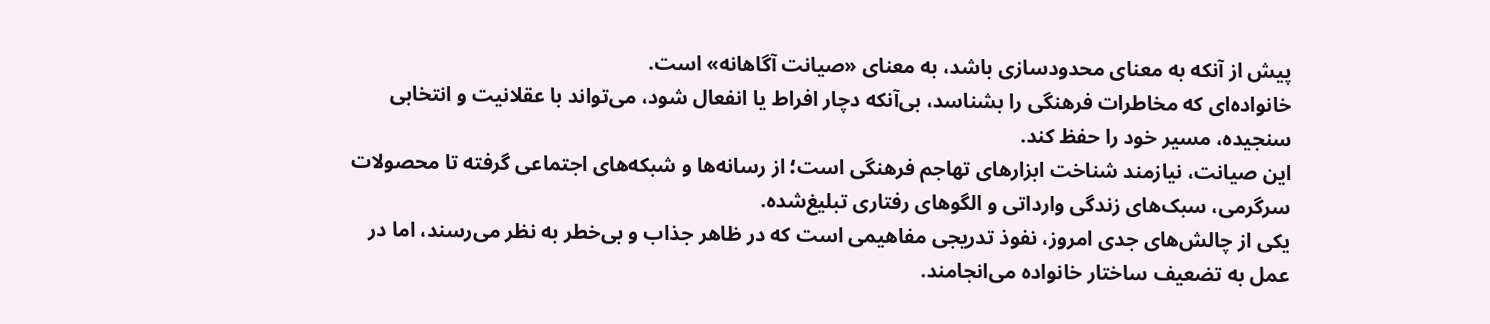پیش از آنکه به معنای محدودسازی باشد، به معنای «صیانت آگاهانه» است.
خانواده‌ای که مخاطرات فرهنگی را بشناسد، بی‌آنکه دچار افراط یا انفعال شود، می‌تواند با عقلانیت و انتخابی سنجیده، مسیر خود را حفظ کند.
این صیانت، نیازمند شناخت ابزارهای تهاجم فرهنگی است؛ از رسانه‌ها و شبکه‌های اجتماعی گرفته تا محصولات سرگرمی، سبک‌های زندگی وارداتی و الگوهای رفتاری تبلیغ‌شده.
یکی از چالش‌های جدی امروز، نفوذ تدریجی مفاهیمی است که در ظاهر جذاب و بی‌خطر به نظر می‌رسند، اما در عمل به تضعیف ساختار خانواده می‌انجامند.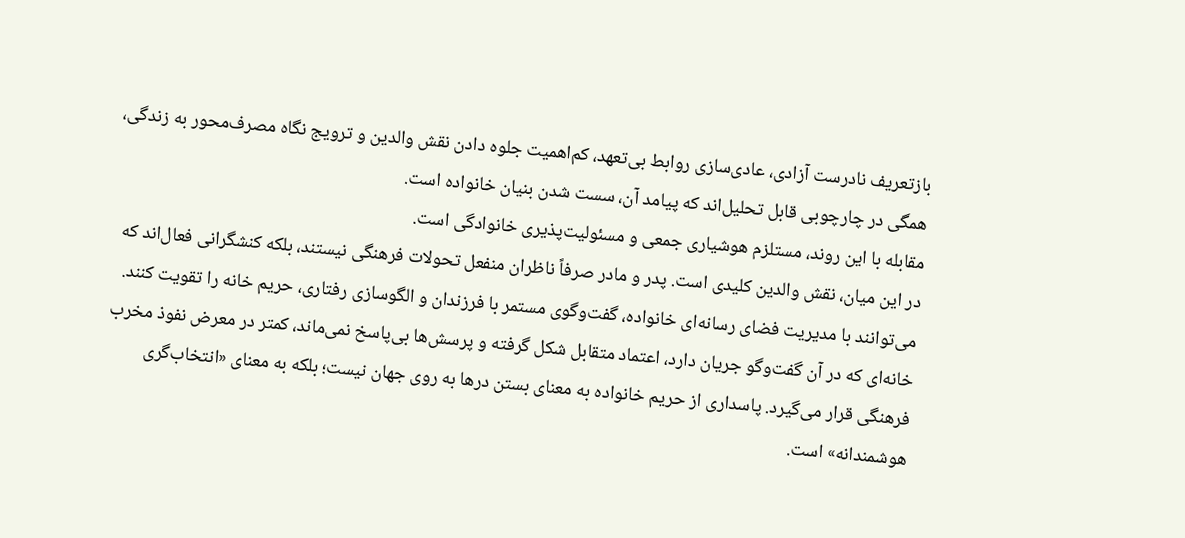بازتعریف نادرست آزادی، عادی‌سازی روابط بی‌تعهد، کم‌اهمیت جلوه دادن نقش والدین و ترویج نگاه مصرف‌محور به زندگی، همگی در چارچوبی قابل تحلیل‌اند که پیامد آن، سست شدن بنیان خانواده است.
مقابله با این روند، مستلزم هوشیاری جمعی و مسئولیت‌پذیری خانوادگی است.
در این میان، نقش والدین کلیدی است. پدر و مادر صرفاً ناظران منفعل تحولات فرهنگی نیستند، بلکه کنشگرانی فعال‌اند که می‌توانند با مدیریت فضای رسانه‌ای خانواده، گفت‌وگوی مستمر با فرزندان و الگوسازی رفتاری، حریم خانه را تقویت کنند.
خانه‌ای که در آن گفت‌وگو جریان دارد، اعتماد متقابل شکل گرفته و پرسش‌ها بی‌پاسخ نمی‌ماند، کمتر در معرض نفوذ مخرب فرهنگی قرار می‌گیرد. پاسداری از حریم خانواده به معنای بستن درها به روی جهان نیست؛ بلکه به معنای «انتخاب‌گری هوشمندانه» است.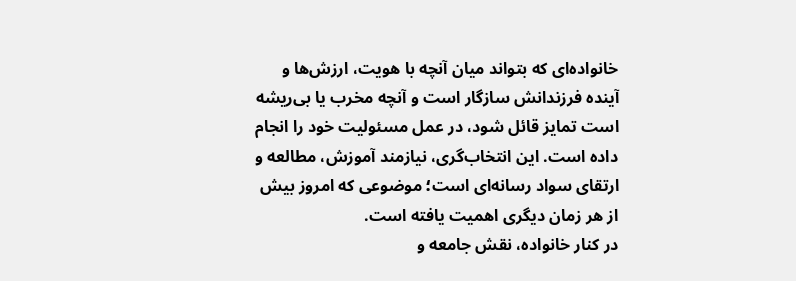خانواده‌ای که بتواند میان آنچه با هویت، ارزش‌ها و آینده فرزندانش سازگار است و آنچه مخرب یا بی‌ریشه است تمایز قائل شود، در عمل مسئولیت خود را انجام داده است. این انتخاب‌گری، نیازمند آموزش، مطالعه و ارتقای سواد رسانه‌ای است؛ موضوعی که امروز بیش از هر زمان دیگری اهمیت یافته است.
در کنار خانواده، نقش جامعه و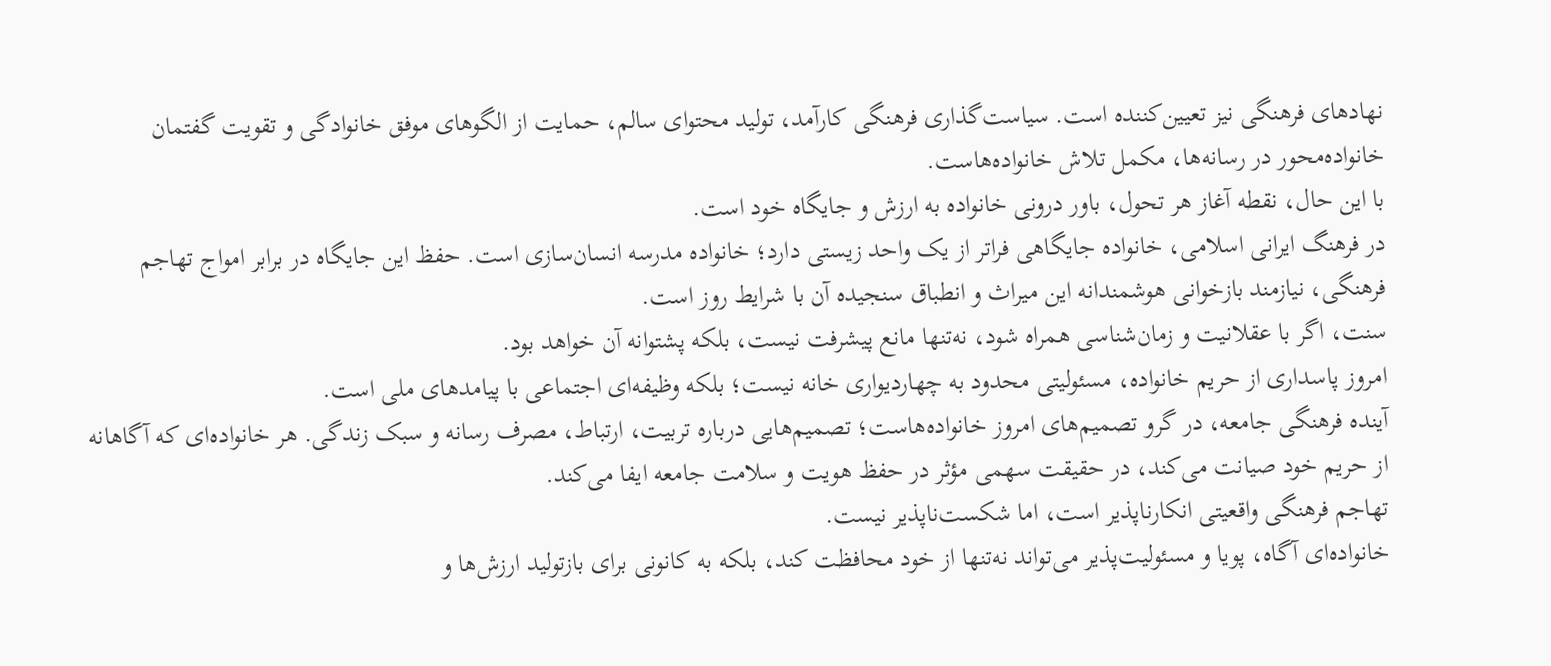نهادهای فرهنگی نیز تعیین‌کننده است. سیاست‌گذاری فرهنگی کارآمد، تولید محتوای سالم، حمایت از الگوهای موفق خانوادگی و تقویت گفتمان خانواده‌محور در رسانه‌ها، مکمل تلاش خانواده‌هاست.
با این حال، نقطه آغاز هر تحول، باور درونی خانواده به ارزش و جایگاه خود است.
در فرهنگ ایرانی اسلامی، خانواده جایگاهی فراتر از یک واحد زیستی دارد؛ خانواده مدرسه انسان‌سازی است. حفظ این جایگاه در برابر امواج تهاجم فرهنگی، نیازمند بازخوانی هوشمندانه این میراث و انطباق سنجیده آن با شرایط روز است.
سنت، اگر با عقلانیت و زمان‌شناسی همراه شود، نه‌تنها مانع پیشرفت نیست، بلکه پشتوانه آن خواهد بود.
امروز پاسداری از حریم خانواده، مسئولیتی محدود به چهاردیواری خانه نیست؛ بلکه وظیفه‌ای اجتماعی با پیامدهای ملی است.
آینده فرهنگی جامعه، در گرو تصمیم‌های امروز خانواده‌هاست؛ تصمیم‌هایی درباره تربیت، ارتباط، مصرف رسانه و سبک زندگی. هر خانواده‌ای که آگاهانه از حریم خود صیانت می‌کند، در حقیقت سهمی مؤثر در حفظ هویت و سلامت جامعه ایفا می‌کند.
تهاجم فرهنگی واقعیتی انکارناپذیر است، اما شکست‌ناپذیر نیست.
خانواده‌ای آگاه، پویا و مسئولیت‌پذیر می‌تواند نه‌تنها از خود محافظت کند، بلکه به کانونی برای بازتولید ارزش‌ها و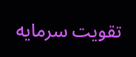تقویت سرمایه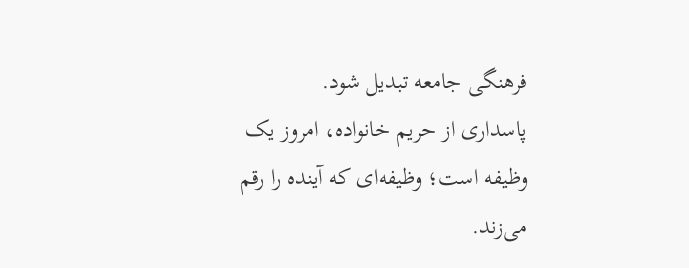فرهنگی جامعه تبدیل شود.
پاسداری از حریم خانواده، امروز یک وظیفه است؛ وظیفه‌ای که آینده را رقم می‌زند.